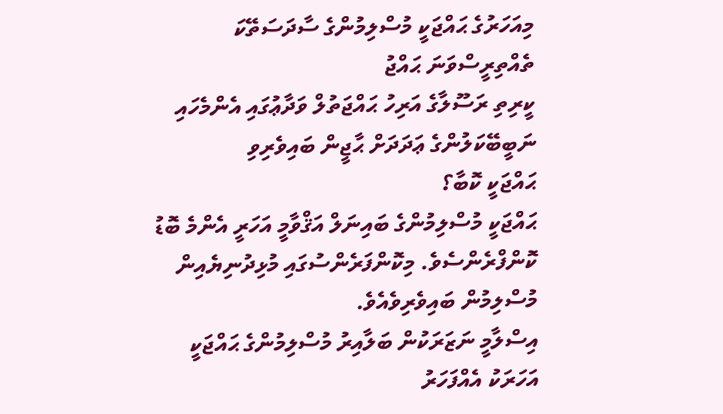މިއަހަރުގެ ޙައްޖަކީ މުސްލިމުންގެ ސާދަސަތޭކަ ތެއްތިރީސްވަނަ ޙައްޖު
ކީރިތި ރަސޫލާގެ އަރިހު ޙައްޖަތުލް ވަދާޢުގައި އެންމެހައި ނަބީބޭކަލުންގެ ޢަދަދަށް ޙާޖީން ބައިވެރިވި
ޙައްޖަކީ ކޮބާ؟
ޙައްޖަކީ މުސްލިމުންގެ ބައިނަލް އަޤްވާމީ އަހަރީ އެންމެ ބޮޑު ކޮންފްރެންސެވެ. މިކޮންފަރެންސުގައި މުޅިދުނިޔެއިން މުސްލިމުން ބައިވެރިވެއެވެ.
އިސްލާމީ ނަޒަރަކުން ބަލާއިރު މުސްލިމުންގެ ޙައްޖަކީ އަހަރަކު އެއްފަހަރު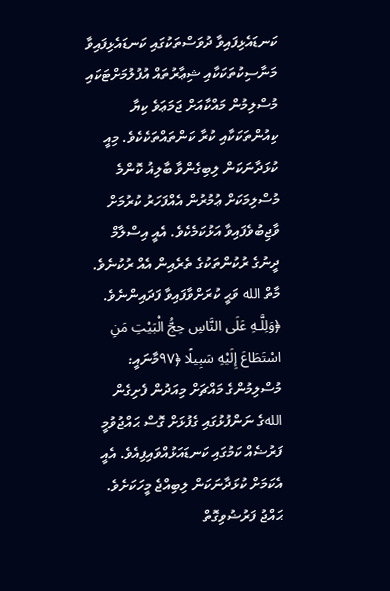ކަނޑައެޅިފައިވާ ދުވަސްތަކުގައި ކަނޑައެޅިފައިވާ މަނާސިކުތަކަކާއި ޝިޢާރުތައް އުފުލުމަށްޓަކައި މުސްލިމުން މައްކާއަށް ޖަމަޢަވެ ކިޔާ ކިއުންތަކަކާއި ކުރާ ކަންތައްތަކެކެވެ. މިއީ ކުޅަދާނަކަން ލިބިގެންވާ ބާލިޣު ކޮންމެ މުސްލިމަކަށް ޢުމުރުން އެއްފަހަރު ކުރުމަށް ވާޖިބުވެފައިވާ އަޅުކަމެކެވެ. އެއީ އިސްލާމް ދީނުގެ ރުކުންތަކުގެ ތެރެއިން އެއް ރުކުނެވެ. މާތް الله ވަޙީ ކުރަށްވާފައިވާ ފަދައިންނެވެ. ﴿وَلِلَّـهِ عَلَى النَّاسِ حِجُّ الْبَيْتِ مَنِ اسْتَطَاعَ إِلَيْهِ سَبِيلًا ﴿٩٧މާނައީ: މުސްލިމުންގެ މައްޗަށް މިއަދުން ފެށިގެން اللهގެ ނަންފުޅުގައި ގެފުޅަށް ގޮސް ޙައްޖުވުމީ ފަރުޟެއް ކަމުގައި ކަނޑައަޅުއްވައިފިއެވެ. އެއީ އެކަމަށް ކުޅަދާނަކަން ލިބިއްޖެ މީހަކަށެވެ.
ޙައްޖު ފަރުޟުވިގޮތް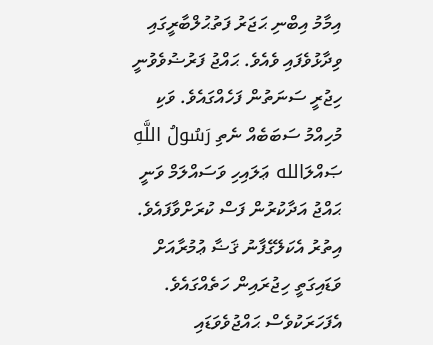އިމާމު އިބްނި ޙަޖަރު ފަތުޙުލްބާރީގައި ވިދާޅުވެފައި ވެއެވެ. ޙައްޖު ފަރުޟުވެވުނީ ހިޖުރީ ސަނަތުން ފަހެއްގައެވެ. ވަކި މުހިއްމު ސަބަބެއް ނެތި رَسُولُ اللَّهِ ޞައްލަالله ޢަލައިހި ވަސައްލަމް ވަނީ ޙައްޖު އަދާކުރުން ފަސް ކުރަށްވާފައެވެ. އިތުރު އެކަލޭގެފާނު ޤަޟާ ޢުމުރާއަށް ވަޑައިގަތީ ހިޖުރައިން ހަތެއްގައެވެ. އެފަހަރަކުވެސް ޙައްޖުވެވަޑައި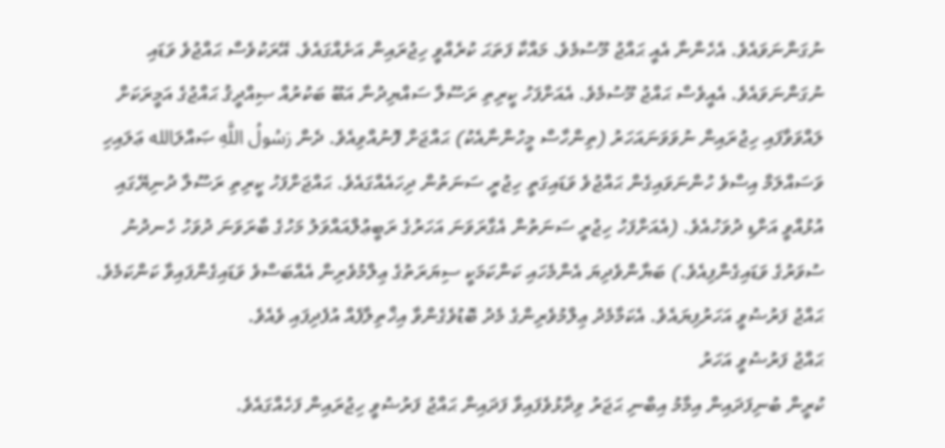ނުގަންނަވައެވެ. އެހެންނާ އެއީ ޙައްޖު މޫސުމެވެ. މައްކާ ފަތަޙަ ކުރެއްވީ ހިޖުރައިން އަށެއްގައެވެ. އޭރަކުވެސް ޙައްޖުވެ ވަޑައި ނުގަންނަވައެވެ. އެއީވެސް ޙައްޖު މޫސުމެވެ. އެއަށްފަހު ކީރިތި ރަސޫލާ ސައްޔިދުނާ އަބޫ ބަކުރުއް ޞިއްދީޤު ޙައްޖުގެ އަމީރަކަށް ލައްވަވާފައި ހިޖުރައިން ނުވަވަނައަހަރު (ތިންހާސް މީހުންނާއެކު) ޙައްޖަށް ފޮނުއްވިއެވެ. ދެން رَسُولُ اللَّهِ ޞައްލަالله ޢަލައިހި ވަސައްލަމް އިސްވެ ހުންނަވައިގެން ޙައްޖުވެ ވަޑައިގަތީ ހިޖުރީ ސަނަތުން ދިހައެއްގައެވެ. ޙައްޖަށްފަހު ކީރިތި ރަސޫލާ ދުނިޔޭގައި އުޅުއްވީ އަށްޑި ދުވަހުއެވެ. (އެއަށްފަހު ހިޖުރީ ސަނަތުން އެގާރަވަނަ އަހަރުގެ ރަބީޢުލްއައްވަލު މަހުގެ ބާރަވަނަ ދުވަހު ހެނދުނު ސުވަރުގެ ވަޑައިގެންފިއެވެ.) ބަޔާންވެދިޔަ އެންމެހައި ކަންކަމަކީ ސިޔަރަތުގެ ޢިލްމުވެރިން އެއްބަސްވެ ވަޑައިގެންފައިވާ ކަންކަމެވެ. ޙައްޖު ފަރުޟުވީ އަހަރުފިޔައެވެ. އެކަމާމެދު ޢިލްމުވެރިންގެ މެދު ބޮޑުވެގެންވާ އިޚްތިލާފެއް އުފެދިފައި ވެއެވެ.
ޙައްޖު ފަރުޟުވީ އަހަރު
ކުރީން ބުނިފަދައިން އިމާމު އިބްނި ޙަޖަރު ވިދާޅުވެފައިވާ ފަދައިން ޙައްޖު ފަރުޟުވީ ހިޖުރައިން ފަހެއްގައެވެ.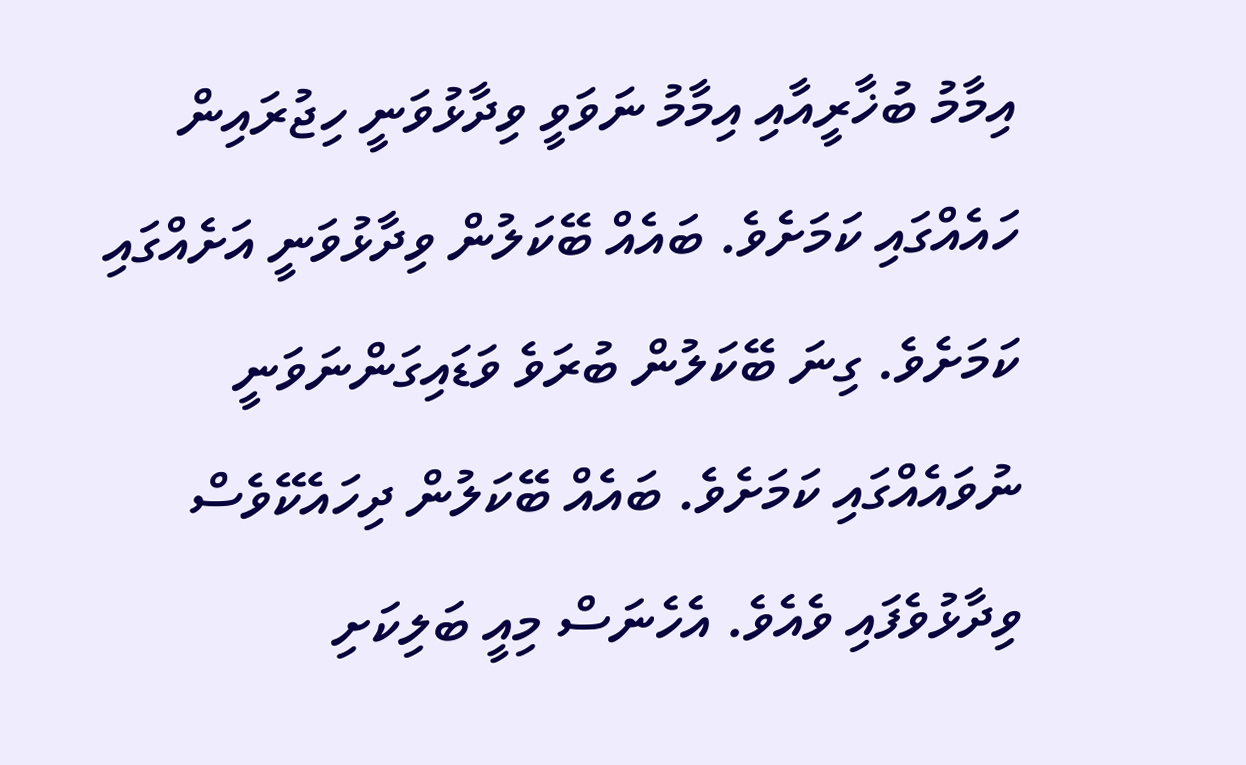އިމާމު ބުޚާރީއާއި އިމާމު ނަވަވީ ވިދާޅުވަނީ ހިޖުރައިން ހައެއްގައި ކަމަށެވެ. ބައެއް ބޭކަލުން ވިދާޅުވަނީ އަށެއްގައި ކަމަށެވެ. ގިނަ ބޭކަލުން ބުރަވެ ވަޑައިގަންނަވަނީ ނުވައެއްގައި ކަމަށެވެ. ބައެއް ބޭކަލުން ދިހައެކޭވެސް ވިދާޅުވެފައި ވެއެވެ. އެހެނަސް މިއީ ބަލިކަށި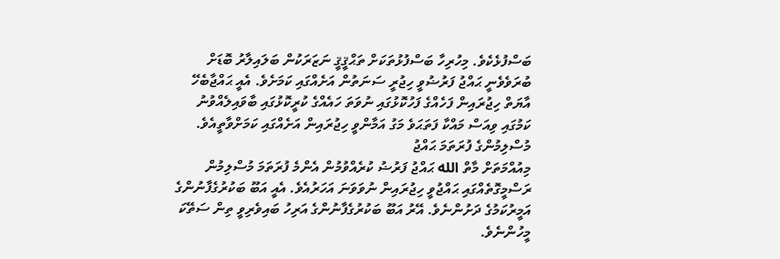ބަސްފުޅެކެވެ. މިހުރިހާ ބަސްފުޅުތަކަށް ތަޙްޤީޤީ ނަޒަރަކުން ބަލައިލާރު ބޮޑަށް ބުރަވެވެނީ ޙައްޖު ފަރުޟުވީ ހިޖުރީ ސަނަތުން އަށެއްގައި ކަމަށެވެ. އެއީ ޙައްޖާބެހޭ އާޔަތް ހިޖުރައިން ފަހެއްގެ ފަހުކޮޅުގައި ނުވަތަ ހައެއްގެ ކުރީކޮޅުގައި ބާވައިލެއްވުނު ކަމުގައި ވިއަސް މައްކާ ފަތަޙަވެ މަގު އަމާންވީ ހިޖުރައިން އަށެއްގައި ކަމަށްވާތީއެވެ.
މުސްލިމުންގެ ފުރަތަމަ ޙައްޖު
މިއުއްމަތަށް މާތް الله ޙައްޖު ފަރުޟު ކުރެއްވުމުން އެންމެ ފުރަތަމަ މުސްލިމުން ރަސްމީގޮތެއްގައި ޙައްޖުވީ ހިޖުރައިން ނުވަވަނަ އަހަރުއެވެ. އެއީ އަބޫ ބަކުރުގެފާނުންގެ އަމީރުކަމުގެ ދަށުންނެވެ. އޭރު އަބޫ ބަކުރުގެފާނުންގެ އަރިހު ބައިވެރިވީ ތިން ސަތޭކަ މީހުންނެވެ.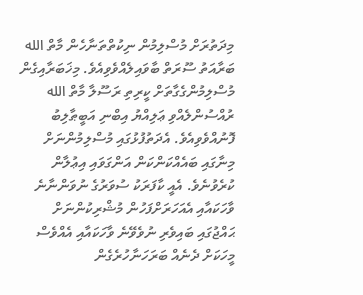މިދަތުރަށް މުސްލިމުން ނިކުތްތަނާހެން މާތް الله ބަރާއަތު ސޫރަތް ބާވައިލެއްވެވިއެވެ. މިޚަބަރާއިގެން މުސްލިމުންގެގާތަށް ކީރިތި ރަސޫލާ މާތް الله ރުއްސުންލެއްވި ޢަލިއްޔު އިބްނި އަބީޠާލިބު ފޮނުއްވެވިއެވެ. އެދަތުފުޅުގައި މުސްލިމުންނަށް މިނާގައި ބައެއްކަންކަން އަންގަވައި އިޢުލާން ކުރެވުނެވެ. އެއީ ކާފަރަކު ސުވަރުގެ ނުވަންނާނެ ވާހަކައާއި އެއަހަރަށްފަހުން މުޝްރިކުންނަށް ޙައްޖުގައި ބައިވެރި ނުވެވޭނެ ވާހަކައާއި އެއްވެސް މީހަކަށް ދެނެއް ބަރަހަނާހުރެގެން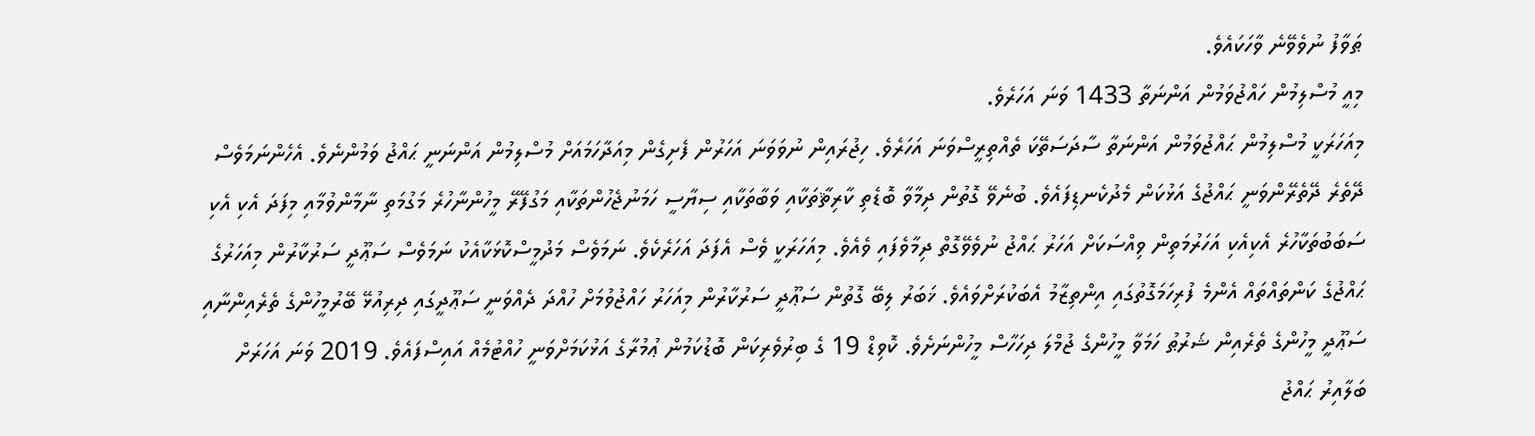ޠަވާފު ނުވެވޭނެ ވާހަކައެވެ.
މިއީ މުސްލިމުން ހައްޖުވަމުން އަންނަތާ 1433 ވަނަ އަހަރެވެ.
މިއަހަރަކީ މުސްލިމުން ޙައްޖުވަމުން އަންނަތާ ސާދަސަތޭކަ ތެއްތިރީސްވަނަ އަހަރެވެ. ހިޖުރައިން ނުވަވަނަ އަހަރުން ފެށިގެން މިއަދާހަމައަށް މުސްލިމުން އަންނަނީ ޙައްޖު ވަމުންނެވެ. އެހެންނަމަވެސް ދޭތެރެ ދޭތެރޭންވަނީ ޙައްޖުގެ އަޅުކަން މެދުކެނޑިފައެވެ. ބުނެވޭ ގޮތުން ދިމާވާ ބޮޑެތި ކާރިޘާތަކާއި ވަބާތަކާއި ސިޔާސީ ހަމަނުޖެހުންތަކާއި މަގުފޭރޭ މީހުންނާހުރެ މަގުމަތި ނާމާންވުމާއި މިފަދަ އެކި އެކި ސަބަބުތަކާހުރެ އެކިއެކި އަހަރުމަތިން ވިއްސަކަށް އަހަރު ޙައްޖު ނުވެވޭގޮތް ދިމާވެފައި ވެއެވެ. މިއަހަރަކީ ވެސް އެފަދަ އަހަރެކެވެ. ނަމަވެސް މަދުމީސްކޮޅަކާއެކު ނަމަވެސް ސަޢޫދީ ސަރުކާރުން މިއަހަރުގެ ޙައްޖުގެ ކަންތައްތައް އެންމެ ފުރިހަމަގޮތުގައި އިންތިޒާމު އެބަކުރަށްވައެވެ. ޚަބަރު ލިބޭ ގޮތުން ސަޢޫދީ ސަރުކާރުން މިއަހަރު ހައްޖުވުމަށް ހުއްދަ ދެއްވަނީ ސަޢޫދީގައި ދިރިއުޅޭ ބޭރުމީހުންގެ ތެރެއިންނާއި ސަޢޫދީ މީހުންގެ ތެރެއިން ޝަރުޠު ހަމަވާ މީހުންގެ ޖުމްލަ ދިހަހާސް މީހުންނަށެވެ. ކޮވިޑް 19 ގެ ބިރުވެރިކަން ބޮޑުކަމުން ޢުމުރާގެ އަޅުކަމަށްވަނީ ހުއްޓުމެއް އައިސްފައެވެ. 2019 ވަނަ އަހަރަށް ބަލާއިރު ޙައްޖު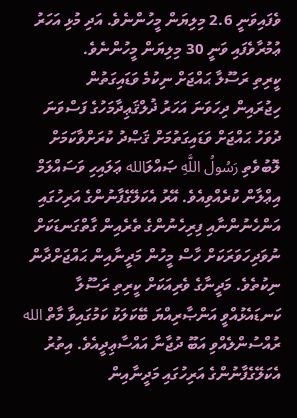ވެފައިވަނީ 2.6 މިލިޔަން މީހުންނެވެ. އަދި މުޅި އަހަރު ޢުމުރާވެފައި ވަނީ 30 މިލިޔަން މީހުންނެވެ.
ކީރިތި ރަސޫލާ ޙައްޖަށް ނިކުމެ ވަޑައިގަތުން
ހިޖުރައިން ދިހަވަނަ އަހަރު ޛުލްޤަޢިދާމަހުގެ ފަސްވަނަ ދުވަހު ޙައްޖަށް ވަޑައިގަތުމަށް ޤަޞްދު ކުރަށްވާކަމަށް ލޮބުވެތި رَسُولُ اللَّهِ ޞައްލަالله ޢަލައިހި ވަސައްލަމް އިޢްލާން ކުރެއްވިއެވެ. އޭރު އެކަލޭގެފާނުންގެ އަރިހުގައި އަންހެނުންނާއި ފިރިހެނުންގެ ތެރެއިން ގާތްގަނޑަކަށް ނުވަދިހަވަރަކަށް ހާސް މީހުން މަދީނާއިން ޙައްޖަށްދާން ނިކުތެވެ. މަދީނާގެ ވެރިއަކަށް ކީރިތި ރަސޫލާ ކަނޑައެޅުއްވީ އަންޞާރިއްޔަ ބޭކަލަކު ކަމުގައިވާ މާތް الله ރުއްސުންލެއްވި އަބޫ ދުޖާނާ އައްސާޢިދީއެވެ. އިތުރު އެކަލޭގެފާނުންގެ އަރިހުގައި މަދީނާއިން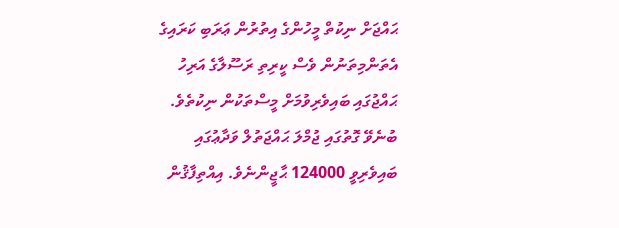ޙައްޖަށް ނިކުތް މީހުންގެ އިތުރުން ޢަރަބި ކަރައިގެ އެތަންމިތަނުން ވެސް ކީރިތި ރަސޫލާގެ އަރިހު ޙައްޖުގައި ބައިވެރިވުމަށް މީސްތަކުން ނިކުތެވެ. ބުނެވޭ ގޮތުގައި ޖުމްލަ ޙައްޖަތުލް ވަދާޢުގައި ބައިވެރިވީ 124000 ޙާޖީންނެވެ. އިއްތިފާޤުން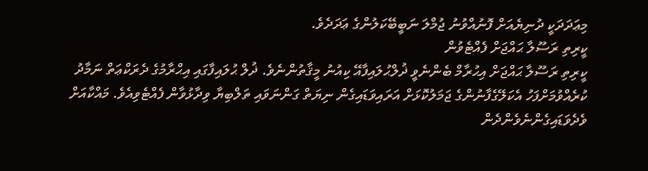މިޢަދަދަކީ ދުނިޔެއަށް ފޮނުއްވުނު ޖުމްލަ ނަބީބޭކަލުންގެ ޢަދަދެވެ.
ކީރިތި ރަސޫލާ ޙައްޖަށް ފެއްޓެވުން
ކީރިތި ރަސޫލާ ޙައްޖަށް އިޙުރާމް ބެންނެވީ ޛުލްޙުލައިފާއޭ ކިއުނު މީޤާތުންނެވެ. ޛުލް ޙުލައިފާގައި އިޙްރާމުގެ ދެރަކްޢަތް ނަމާދު ކުރެއްވުމަށްފަހު އެކަލޭގެފާނުންގެ ޖަމަލުކޮޅަށް އަރައިވަޑައިގެން ނިޔަތް ގަންނަވައި ތަލްބިޔާ ވިދާޅުވާން ފެއްޓެވިއެވެ. މައްކާއަށް ވެދެވަޑައިގެންނެވެންދެން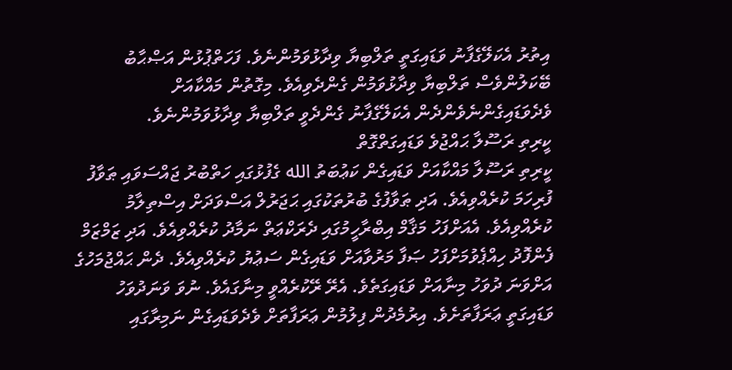އިތުރު އެކަލޭގެފާނު ވަޑައިގަތީ ތަލްބިޔާ ވިދާޅުވަމުންނެވެ. ފަހަތްޕުޅުން އަޞްޙާބު ބޭކަލުންވެސް ތަލްބިޔާ ވިދާޅުވަމުން ގެންދެވިއެވެ. މިގޮތުން މައްކާއަށް ވެދެވަޑައިގެންނެވެންދެން އެކަލޭގެފާނު ގެންދެވީ ތަލްބިޔާ ވިދާޅުވަމުންނެވެ.
ކީރިތި ރަސޫލާ ޙައްޖުވެ ވަޑައިގަތްގޮތް
ކީރިތި ރަސޫލާ މައްކާއަށް ވަޑައިގެން ކަޢުބަތު الله ގެފުޅުގައި ހަތްބުރު ޖައްސަވައި ޠަވާފު ފުރިހަމަ ކުރެއްވިއެވެ. އަދި ޠަވާފުގެ ބުރުތަކުގައި ޙަޖަރުލް އަސްވަދަށް އިސްތިލާމު ކުރެއްވިއެވެ. އެއަށްފަހު މަޤާމް އިބްރާހީމުގައި ދެރަކްޢަތް ނަމާދު ކުރެއްވިއެވެ. އަދި ޒަމްޒަމް ފެންފޮދު ހިއްޕެވުމަށްފަހު ޞަފާ މަރުވާއަށް ވަޑައިގެން ސަޢުޔު ކުރެއްވިއެވެ. ދެން ޙައްޖުމަހުގެ އަށްވަނަ ދުވަހު މިނާއަށް ވަޑައިގަތެވެ. އެރޭ ރޭކުރެއްވީ މިނާގައެވެ. ނުވަ ވަނަދުވަހު ވަޑައިގަތީ ޢަރަފާތަށެވެ. އިރުމެދުން ފިލުމުން ޢަރަފާތަށް ވެދެވަޑައިގެން ނަމިރާގައި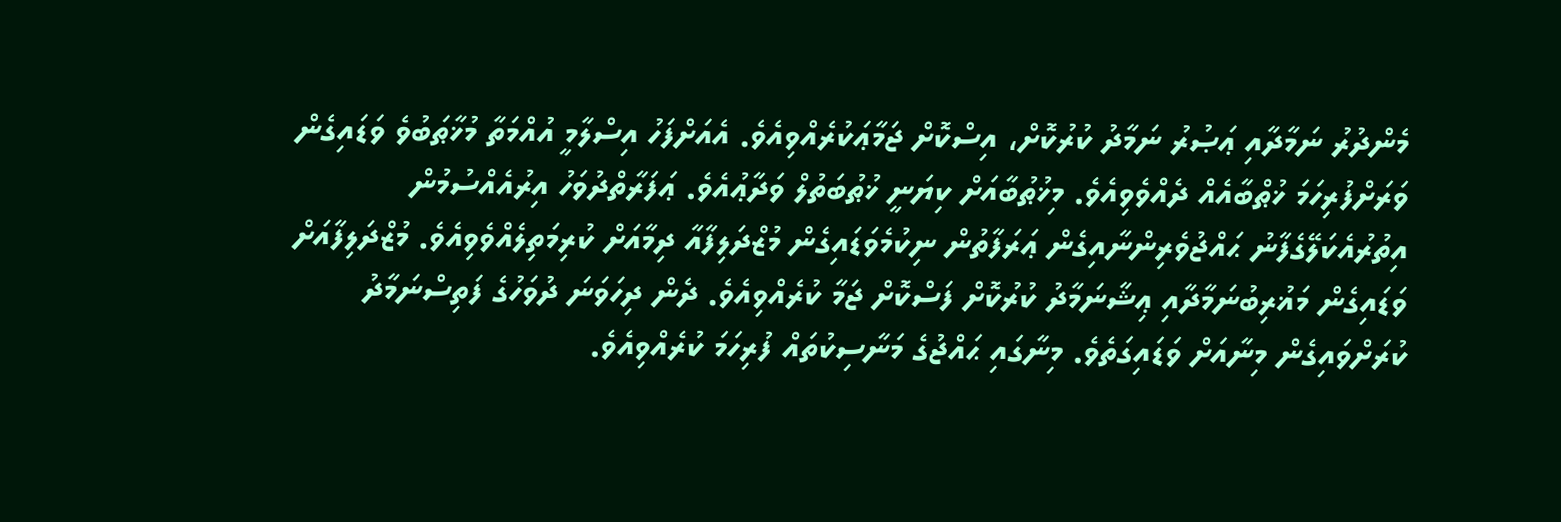މެންދުރު ނަމާދާއި ޢަޞުރު ނަމާދު ކުރުކޮށް، އިސްކޮށް ޖަމާޢަކުރެއްވިއެވެ. އެއަށްފަހު އިސްލާމީ އުއްމަތާ މުޚާޠަބުވެ ވަޑައިގެން ވަރަށްފުރިހަމަ ޚުޠްބާއެއް ދެއްވެވިއެވެ. މިޚުޠުބާއަށް ކިޔަނީ ޚުޠުބަތުލް ވަދާޢުއެވެ. ޢަފަރާތްދުވަހު އިރުއެއްސުމުން އިތުރުއެކަލޭގެފާނު ޙައްޖުވެރިންނާއިގެން ޢަރަފާތުން ނިކުމެވަޑައިގެން މުޒްދަލިފާއާ ދިމާއަށް ކުރިމަތިލެއްވެވިއެވެ. މުޒްދަލިފާއަށް ވަޑައިގެން މަޣުރިބުނަމާދާއި ޢިޝާނަމާދު ކުރުކޮށް ފަސްކޮށް ޖަމާ ކުރެއްވިއެވެ. ދެން ދިހަވަނަ ދުވަހުގެ ފަތިސްނަމާދު ކުރަށްވައިގެން މިނާއަށް ވަޑައިގަތެވެ. މިނާގައި ޙައްޖުގެ މަނާސިކުތައް ފުރިހަމަ ކުރެއްވިއެވެ.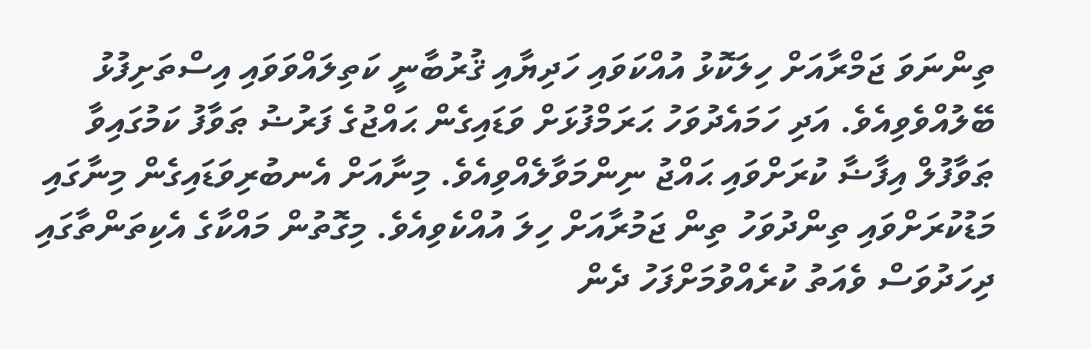ތިންނަވަ ޖަމްރާއަށް ހިލަކޮޅު އުއްކަވައި ހަދިޔާއި ޤުރުބާނީ ކަތިލައްވަވައި އިސްތަށިފުޅު ބޭލުއްވެވިއެވެ. އަދި ހަމައެދުވަހު ޙަރަމްފުޅަށް ވަޑައިގެން ޙައްޖުގެ ފަރުޟު ޠަވާފު ކަމުގައިވާ ޠަވާފުލް އިފާޟާ ކުރަށްވައި ޙައްޖު ނިންމަވާލެއްވިއެވެ. މިނާއަށް އެނބުރިވަޑައިގެން މިނާގައި މަޑުކުރަށްވައި ތިންދުވަހު ތިން ޖަމުރާއަށް ހިލަ އުއްކެވިއެވެ. މިގޮތުން މައްކާގެ އެކިތަންތާގައި ދިހަދުވަސް ވެއަތު ކުރެއްވުމަށްފަހު ދެން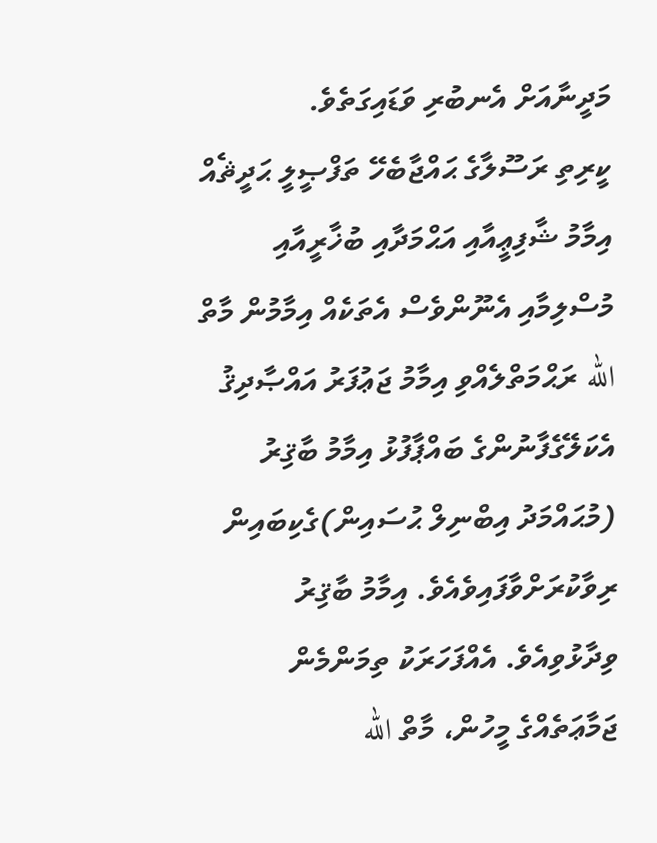މަދީނާއަށް އެނބުރި ވަޑައިގަތެވެ.
ކީރިތި ރަސޫލާގެ ޙައްޖާބެހޭ ތަފްޞީލީ ޙަދީޘެއް
އިމާމު ޝާފިޢީއާއި އަޙްމަދާއި ބުޚާރީއާއި މުސްލިމާއި އެނޫންވެސް އެތަކެއް އިމާމުން މާތް الله ރަޙްމަތްލެއްވި އިމާމު ޖަޢުފަރު އައްޞާދިޤު އެކަލޭގެފާނުންގެ ބައްޕާފުޅު އިމާމު ބާޤިރު (މުޙައްމަދު އިބްނިލް ޙުސައިން)ގެކިބައިން ރިވާކުރަށްވާފައިވެއެވެ. އިމާމު ބާޤިރު ވިދާޅުވިއެވެ. އެއްފަހަރަކު ތިމަންމެން ޖަމާޢަތެއްގެ މީހުން، މާތް الله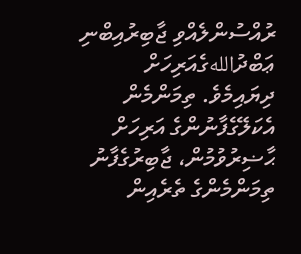ރުއްސުންލެއްވި ޖާބިރުއިބްނި ޢަބްދުاللهގެއަރިހަށް ދިޔައިމެވެ. ތިމަންމެން އެކަލޭގެފާނުންގެ އަރިހަށް ޙާޟިރުވުމުން، ޖާބިރުގެފާނު ތިމަންމެންގެ ތެރެއިން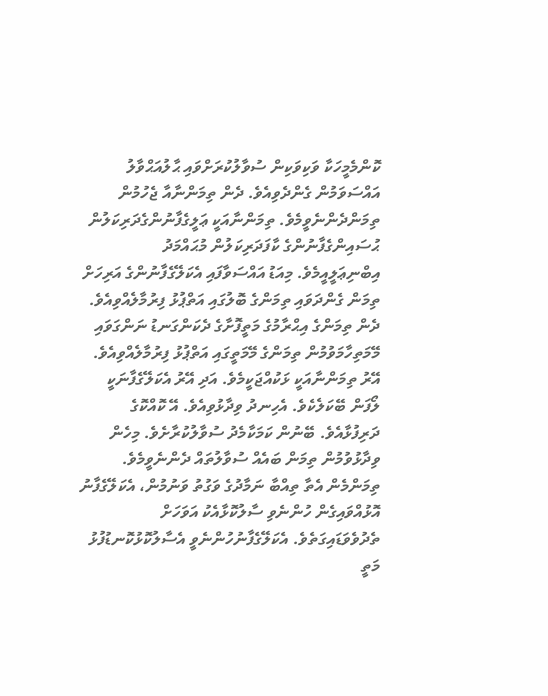ކޮންމެމީހަކާ ވަކިވަކިން ސުވާލުކުރަށްވައި ޙާލުއަޙްވާލު އައްސަވަމުން ގެންދެވިއެވެ. ދެން ތިމަންނާއާ ޖެހުމުން ތިމަންދެންނެވީމެވެ. ތިމަންނާއަކީ ޢަލީގެފާނުންގެދަރިކަލުން ޙުސައިންގެފާނުންގެ ކާފަދަރިކަލުން މުޙައްމަދު އިބްނިޢަލީއީމެވެ. މިއަޑު އައްސަވާފައި އެކަލޭގެފާނުންގެ އަރިހަށް ތިމަން ގެންދަވައި ތިމަންގެ ބޮލުގައި އަތްޕުޅު ފިރުމާލެއްވިއެވެ. ދެން ތިމަންގެ އިޙްރާމުގެ މަތީފޮށާގެ ދެކަންގަނޑު ނަންގަވައި މޭމަތިހާމަވުމުން ތިމަންގެ މޭމަތީގައި އަތްޕުޅު ފިރުމާލެއްވިއެވެ. އޭރު ތިމަންނާއަކީ ޅަކުއްޖަކީމެވެ. އަދި އޭރު އެކަލޭގެފާނަކީ ލޯފަން ބޭކަލެކެވެ. އެހިނދު ވިދާޅުވިއެވެ. އޭ ކޮއްކޮގެ ދަރިފުޅާއެވެ. ބޭނުން ކަމަކާމެދު ސުވާލުކުރާށެވެ. މިހެން ވިދާޅުވުމުން ތިމަން ބައެއް ސުވާލުތައް ދެންނެވީމެވެ. ތިމަންމެން އެތާ ތިއްބާ ނަމާދުގެ ވަގުތު ވަނުމުން، އެކަލޭގެފާނު އޮޅުއްވައިގެން ހުންނެވި ސާލުކޮޅާއެކު އަވަހަށް ތެދުވެވަޑައިގަތެވެ. އެކަލޭގެފާނުހުންނެވީ އެސާލުކޮޅުކޮނޑުފުޅު މަތީ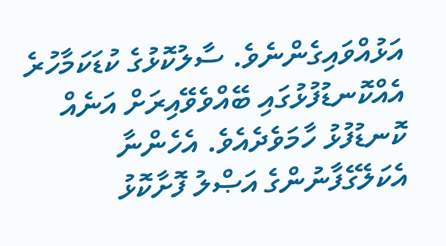އަޅުއްވައިގެންނެވެ. ސާލުކޮޅުގެ ކުޑަކަމާހުރެ އެއްކޮނޑުފުޅުގައި ބޭއްވެވޭއިރަށް އަނެއް ކޮނޑުފުޅު ހާމަވެދެއެވެ. އެހެންނާ އެކަލޭގެފާނުންގެ އަޞްލު ފޮށާކޮޅު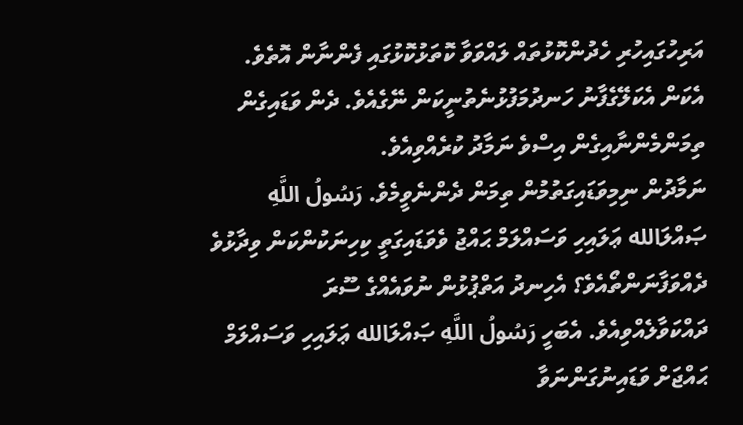އަރިހުގައިހުރި ހެދުންކޮޅުތައް ލައްވަވާ ކޮތަޅުކޮޅުގައި ފެންނާން އޮތެވެ. އެކަން އެކަލޭގެފާނު ހަނދުމަފުޅުނެތުނީކަން ނޭގެއެވެ. ދެން ވަޑައިގެން ތިމަންމެންނާއިގެން އިސްވެ ނަމާދު ކުރެއްވިއެވެ.
ނަމާދުން ނިމިވަޑައިގަތުމުން ތިމަން ދެންނެވީމެވެ. رَسُولُ اللَّهِ ޞައްލަالله ޢަލައިހި ވަސައްލަމް ޙައްޖު ވެވަޑައިގަތީ ކިހިނަކުންކަން ވިދާޅުވެ ދެއްވަފާނަންތޯއެވެ؟ އެހިނދު އަތްޕުޅުން ނުވައެއްގެ ސޫރަ ދައްކަވާލެއްވިއެވެ. އެބަހީ رَسُولُ اللَّهِ ޞައްލަالله ޢަލައިހި ވަސައްލަމް ޙައްޖަށް ވަޑައިނުގަންނަވާ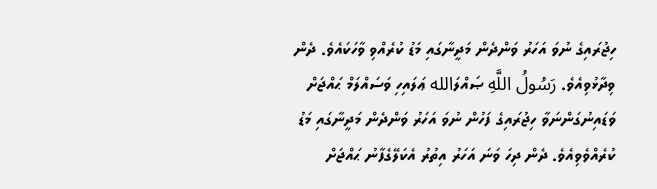ހިޖުރައިގެ ނުވަ އަހަރު ވަންދެން މަދީނާގައި މަޑު ކުރެއްވި ވާހަކައެވެ. ދެން ވިދާޅުވިއެވެ. رَسُولُ اللَّهِ ޞައްލަالله ޢަލައިހި ވަސައްލަމް ޙައްޖަށް ވަޑައިނުގަންނަވާ ހިޖުރައިގެ ފަހުން ނުވަ އަހަރު ވަންދެން މަދީނާގައި މަޑު ކުރެއްވެވިއެވެ. ދެން ދިހަ ވަނަ އަހަރު އިތުރު އެކަލޭގެފާނު ޙައްޖަށް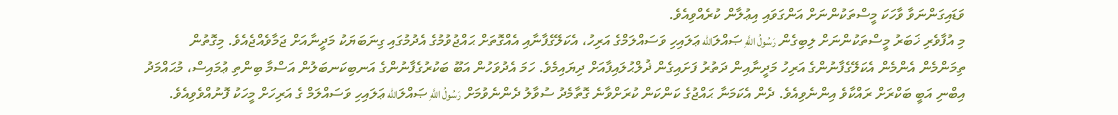ވަޑައިގަންނަވާ ވާހަކަ މީސްތަކުންނަށް އަންގަވައި އިޢުލާން ކުރެއްވިއެވެ.
މި އުފާވެރި ޚަބަރު މީސްތަކުންނަށް ލިބިގެން رَسُولُ اللَّهِ ޞައްލަالله ޢަލައިހި ވަސައްލަމްގެ އަރިހު، އެކަލޭގެފާނާއި އެއްގޮތަށް ޙައްޖުވުމުގެ އެދުމުގައި ގިނަބަޔަކު މަދީނާއަށް ޖަމާވެއްޖެއެވެ. މިގޮތުން ތިމަންމެން އެންމެން އެކަލޭގެފާނުންގެ އަރިހު މަދީނާއިން ދަތުރު ފަށައިގެން ޛުލްޙުލައިފާއަށް ދިޔައިމެވެ. ހަމަ އެދުވަހުން އަބޫ ބަކުރުގެފާނުންގެ އަނބިކަނބަލުން އަސްމާ ބިންތި ޢުމައިސް، މުޙައްމަދު އިބްނި އަބީ ބަކްރަށް ރައްކާވެ އިންނެވިއެވެ. ދެން އެކަމަނާ ޙައްޖުގެ ކަންކަން ކުރަށްވާނެ ގޮތާމެދު ސުވާލު ދެންނެވުމަށް رَسُولُ اللَّهِ ޞައްލަالله ޢަލައިހި ވަސައްލަމް ގެ އަރިހަށް މީހަކު ފޮނުއްވެވިއެވެ.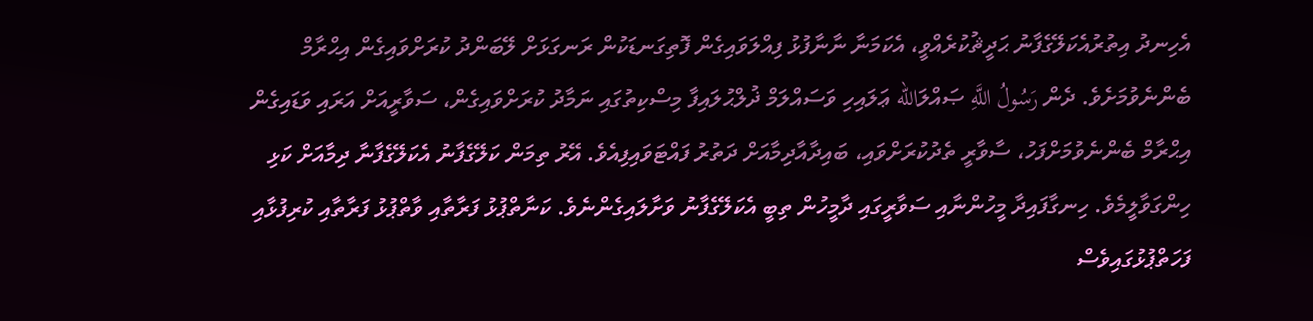އެހިނދު އިތުރުއެކަލޭގެފާނު ޙަދީޘުކުރެއްވީ، އެކަމަނާ ނާނާފުޅު ފިއްލަވައިގެން ފޮތިގަނޑަކުން ރަނގަޅަށް ލޭބަންދު ކުރަށްވައިގެން އިޙްރާމް ބެންނެވުމަށެވެ. ދެން رَسُولُ اللَّهِ ޞައްލަالله ޢަލައިހި ވަސައްލަމް ޛުލްޙުލައިފާ މިސްކިތުގައި ނަމާދު ކުރަށްވައިގެން، ސަވާރީއަށް އަރައި ވަޑައިގެން އިޙްރާމް ބެންނެވުމަށްފަހު، ސާވާރީ ތެދުކުރަށްވައި، ބައިދާއާދިމާއަށް ދަތުރު ފައްޓަވައިފިއެވެ. އޭރު ތިމަން ކަލޭގެފާނު އެކަލޭގެފާނާ ދިމާއަށް ކަޅި ހިންގަވާލީމެވެ. ހިނގާފައިދާ މީހުންނާއި ސަވާރީގައި ދާމީހުން ތިބީ އެކަލޭގެފާނު ވަށާލައިގެންނެވެ. ކަނާތްޕުޅު ފަރާތާއި ވާތްޕުޅު ފަރާތާއި ކުރިފުޅާއި ފަހަތްޕުޅުގައިވެސް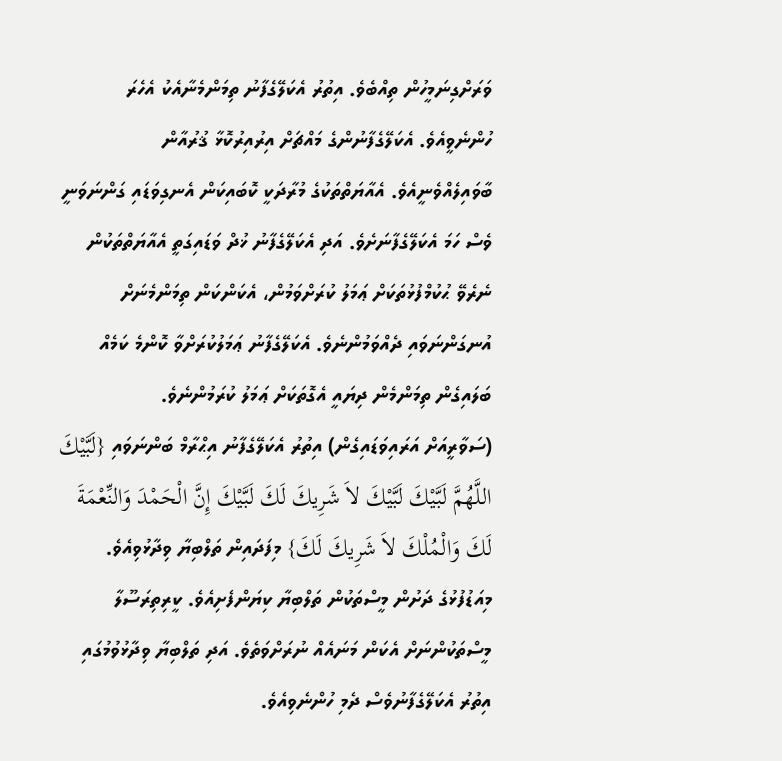ވަރަށްގިނަމީހުން ތިއްބެވެ. އިތުރު އެކަލޭގެފާނު ތިމަންމެނާއެކު އެހެރަ ހުންނެވީއެވެ. އެކަލޭގެފާނުންގެ މައްޗަށް އިރުއިރުކޮޅާ ޤުރުއާން ބާވައިލެއްވެނީއެވެ. އެއާޔަތްތަކުގެ މުރާދަކީ ކޮބައިކަން އެނގިވަޑައި ގަންނަވަނީ ވެސް ހަމަ އެކަލޭގެފާނަށެވެ. އަދި އެކަލޭގެފާނު ޚުދް ވަޑައިގަތީ އެއާޔަތްތަކުން ނެރެވޭ ޙުކުމްފުޅުތަކަށް ޢަމަލު ކުރަށްވަމުން، އެކަންކަން ތިމަންމެނަށް އުނގަންނަވައި ދެއްވަމުންނެވެ. އެކަލޭގެފާނު ޢަމަލުކުރަށްވާ ކޮންމެ ކަމެއް ބަލައިގެން ތިމަންމެން ދިޔައީ އެގޮތަކަށް ޢަމަލު ކުރަމުންނެވެ.
(ސަވާރީއަށް އަރައިވަޑައިގެން) އިތުރު އެކަލޭގެފާނު އިޙްރާމް ބަންނަވައި {لَبَّيْكَ اللَّهُمَّ لَبَّيْكَ لَبَّيْكَ لاَ شَرِيكَ لَكَ لَبَّيْكَ إِنَّ الْحَمْدَ وَالنِّعْمَةَ لَكَ وَالْمُلْكَ لاَ شَرِيكَ لَكَ} މިފަދައިން ތަލްބިޔާ ވިދާޅުވިއެވެ. މިއަޑުފުޅުގެ ދަށުން މީސްތަކުން ތަލްބިޔާ ކިޔަންފެށިއެވެ. ކީރިތިރަސޫލާ މީސްތަކުންނަށް އެކަން މަނައެއް ނުރަށްވަތެވެ. އަދި ތަލްބިޔާ ވިދާޅުވުމުގައި އިތުރު އެކަލޭގެފާނުވެސް ދެމި ހުންނެވިއެވެ.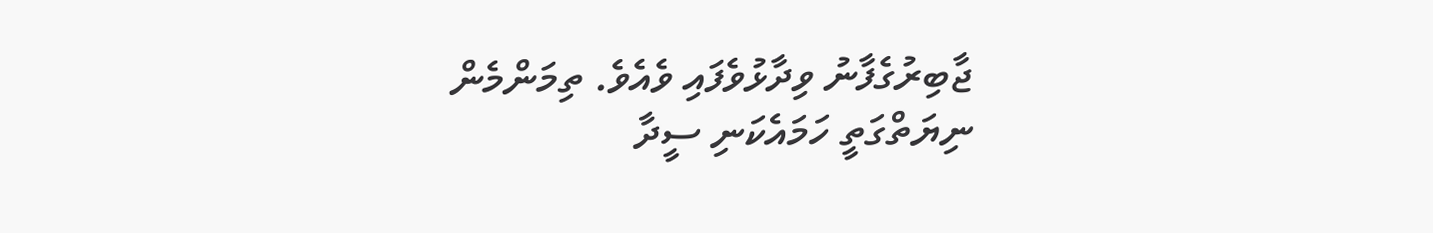ޖާބިރުގެފާނު ވިދާޅުވެފައި ވެއެވެ. ތިމަންމެން ނިޔަތްގަތީ ހަމައެކަނި ސީދާ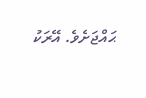ޙައްޖަށެވެ. އޭރަކު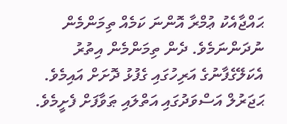ޙައްޖާއެކު ޢުމްރާ އޮންނަ ކަމެއް ތިމަންމެން ނުދަންނަމެވެ. ދެން ތިމަންމެން އިތުރު އެކަލޭގެފާނުގެ އަރިހުގައި ގެފުޅު ދޮށަށް އައިމެވެ. ޙަޖަރުލް އަސްވަދުގައި އަތްލައި ޠަވާފަށް ފެށީމެވެ.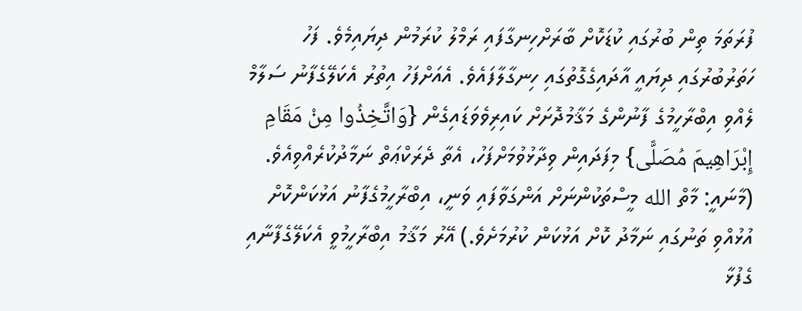ފުރަތަމަ ތިން ބުރުގައި ކުޑަކޮށް ބާރަށްހިނގާފައި ރަމްލު ކުރަމުން ދިޔައިމެވެ. ފަހު ހަތަރުބުރުގައި ދިޔައީ އާދައިގެގޮތުގައި ހިނގާލާފައެވެ. އެއަށްފަހު އިތުރު އެކަލޭގެފާނު ސަލާމް ލެއްވި އިބްރާހީމުގެ ފާނުންގެ މަޤާމުދޮށަށް ކައިރިވެވަޑައިގެން {وَاتَّخِذُوا مِنْ مَقَامِ إِبْرَاهِيمَ مُصَلًّى} މިފަދައިން ވިދާޅުވުމަށްފަހު، އެތާ ދެރަކްޢަތް ނަމާދުކުރެއްވިއެވެ. (މާނައީ: މާތް الله މީސްތަކުންނަށް އަންގަވާފައި ވަނީ، އިބްރާހީމުގެފާނު އަޅުކަންކޮށް އުޅުއްވި ތަނުގައި ނަމާދު ކޮށް އަޅުކަން ކުރުމަށެވެ.) އޭރު މަޤާމު އިބްރާހީމުވީ އެކަލޭގެފާނާއި ގެފުޅާ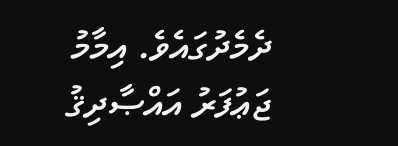ދެމެދުގައެވެ. އިމާމު ޖަޢުފަރު އައްޞާދިޤު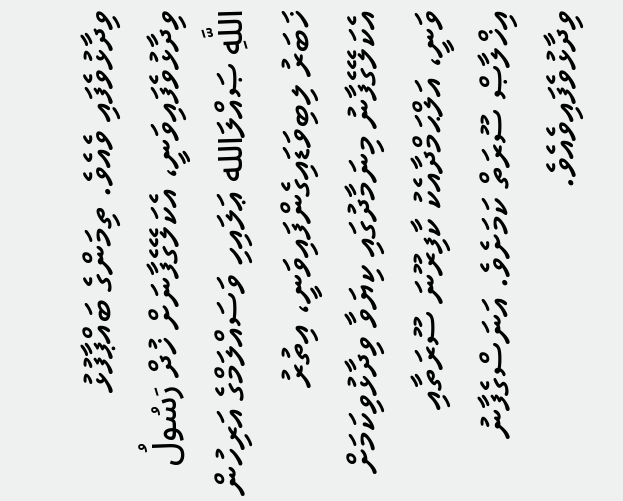ވިދާޅުވެފައި ވެއެވެ. ތިމަންގެ ބައްޕާފުޅު ވިދާޅުވެފައިވަނީ، އެކަލޭގެފާނަށް ޚުދް رَسُولُ اللَّهِ ޞައްލަالله ޢަލައިހި ވަސައްލަމްގެ އަރިހުން ޚަބަރު ލިބިވަޑައިގެންފައިވަނީ، އިތުރު އެކަލޭގެފާނު މިނަމާދުގައި ކިޔަވާ ވިދާޅުވިކަމަށް ވަނީ، އަލްޙަމްދާއެކު ކާފިރޫނަ ސޫރަތާއި އިޚްލާޞް ސޫރަތް ކަމަށެވެ. އަނަސްގެފާނު ވިދާޅުވެފައިވެއެވެ.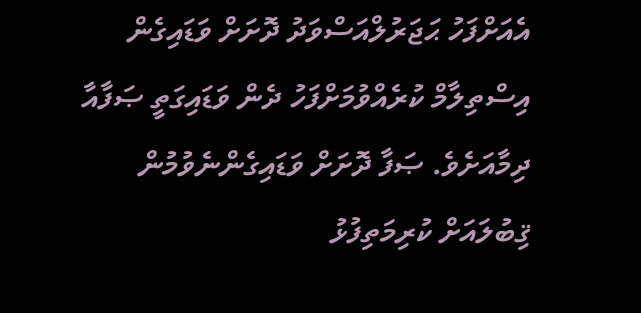އެއަށްފަހު ޙަޖަރުލްއަސްވަދު ދޮށަށް ވަޑައިގެން އިސްތިލާމް ކުރެއްވުމަށްފަހު ދެން ވަޑައިގަތީ ޞަފާއާ ދިމާއަށެވެ. ޞަފާ ދޮށަށް ވަޑައިގެންނެވުމުން ޤިބުލައަށް ކުރިމަތިފުޅު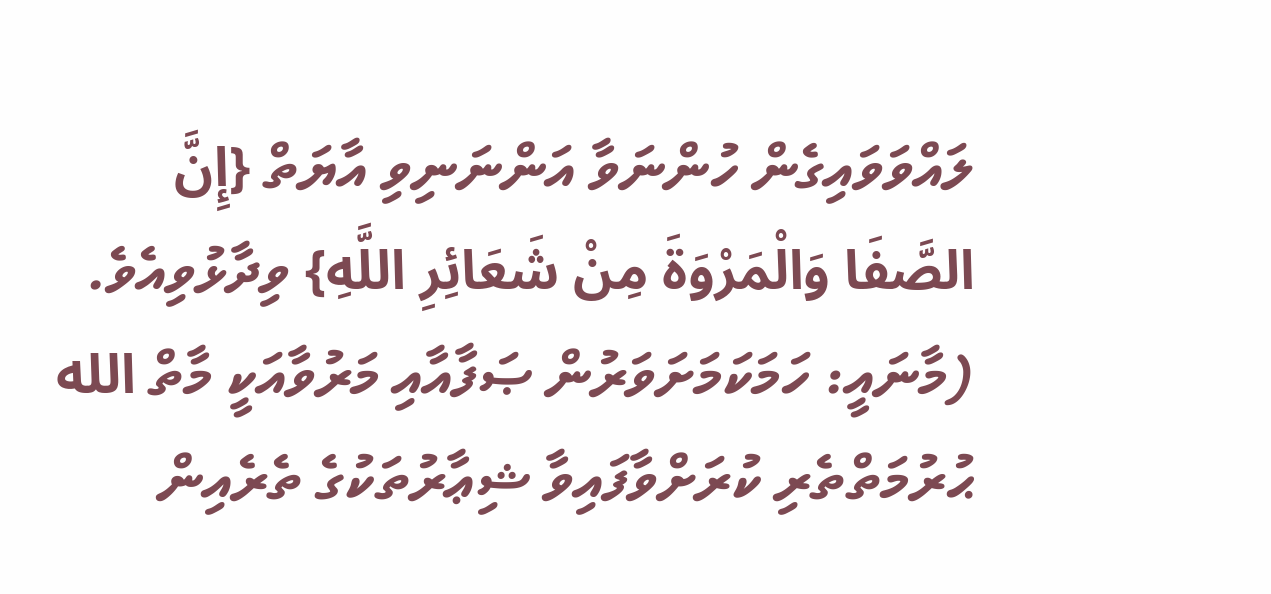ލައްވަވައިގެން ހުންނަވާ އަންނަނިވި އާޔަތް {إِنَّ الصَّفَا وَالْمَرْوَةَ مِنْ شَعَائِرِ اللَّهِ} ވިދާޅުވިއެވެ. (މާނައީ: ހަމަކަމަށަވަރުން ޞަފާއާއި މަރުވާއަކީ މާތް الله ޙުރުމަތްތެރި ކުރަށްވާފައިވާ ޝިޢާރުތަކުގެ ތެރެއިން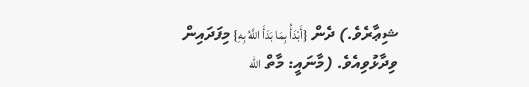ޝިޢާރެވެ.) ދެން {أَبْدَأُ بِمَا بَدَأَ اللَّهُ بِهِ} މިފަދައިން ވިދާޅުވިއެވެ. (މާނައީ: މާތް الله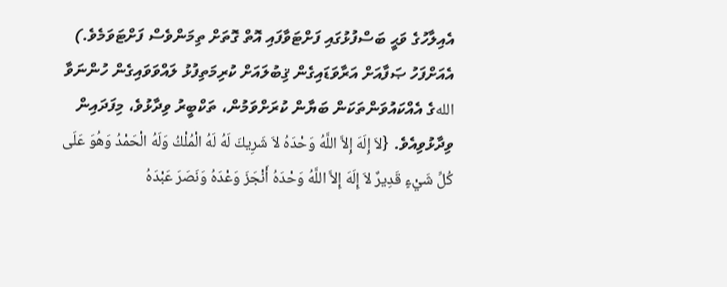އެއިލާހުގެ ވަޙީ ބަސްފުޅުގައި ފަށްޓަވާފައި އޮތް ގޮތަށް ތިމަންވެސް ފަށްޓަވަމެވެ.) އެއަށްފަހު ޞަފާއަށް އަރާވަޑައިގެން ޤިބުލައަށް ކުރިމަތިފުޅު ލައްވަވައިގެން ހުންނަވާ اللهގެ އެއްކައުވަންތަކަން ބަޔާން ކުރަށްވަމުން، ތަކްބީރު ވިދާޅުވެ، މިފަދައިން ވިދާޅުވިއެވެ. {لاَ إِلَهَ إِلاَّ اللَّهُ وَحْدَهُ لاَ شَرِيكَ لَهُ لَهُ الْمُلْكُ وَلَهُ الْحَمْدُ وَهُوَ عَلَى كُلِّ شَيْءٍ قَدِيرٌ لاَ إِلَهَ إِلاَّ اللَّهُ وَحْدَهُ أَنْجَزَ وَعْدَهُ وَنَصَرَ عَبْدَهُ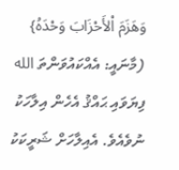وَهَزَمَ اْلأَحْزَابَ وَحْدَهُ} (މާނައީ: އެއްކައުވަންތަ الله ފިޔަވައި ޙައްޤު އެހެން އިލާހަކު ނުވެއެވެ. އެއިލާހަށް ޝަރީކަކު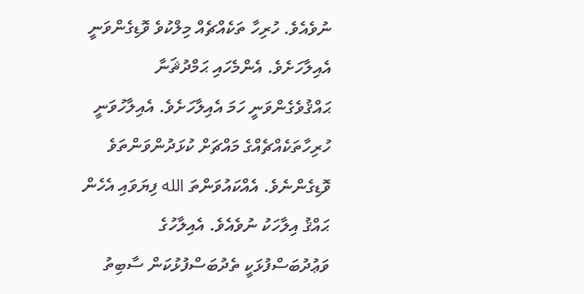ނުވެއެވެ. ހުރިހާ ތަކެއްޗެއް މިލްކުވެ ވޮޑިގެންވަނީ އެއިލާހަށެވެ. އެންމެހައި ޙަމްދުޘަނާ ޙައްޤުވެގެންވަނީ ހަމަ އެއިލާހަށެވެ. އެއިލާހުވަނީ ހުރިހާތަކެއްޗެއްގެ މައްޗަށް ކުޅަދުންވަންތަވެ ވޮޑިގެންނެވެ. އެއްކައުވަންތަ الله ފިޔަވައި އެހެން ޙައްޤު އިލާހަކު ނުވެއެވެ. އެއިލާހުގެ ވަޢުދުބަސްފުޅަކީ ތެދުބަސްފުޅުކަން ސާބިތު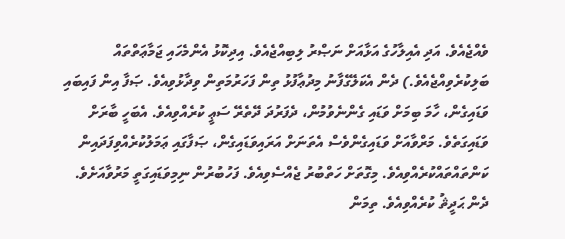ވެއްޖެއެވެ. އަދި އެއިލާހުގެ އަޅާއަށް ނަޞްރު ލިބިއްޖެއެވެ. އިދިކޮޅު އެންމެހައި ޖަމާޢަތްތައް ބަލިކުރެވިއްޖެއެވެ.) ދެން އެކަލޭގެފާނު މިދުޢާފުޅު ތިން ފަހަރުމަތިން ވިދާޅުވިއެވެ. ޞަފާ އިން ފައިބައި ވަޑައިގެން، ހާމަ ބިމަށް ވަޑައި ގެންނެވުމުން، ދެފަރުދަ ދޭތެރޭ ސަޢީ ކުރެއްވިއެވެ. އެބަހީ ބާރަށް ވަޑައިގަތެވެ. މަރްވާއަށް ވަޑައިގެންވެސް އެތަނަށް އަރައިވަޑައިގެން، ޞަފާގައި ޢަމަލުކުރެއްވިފަދައިން ކަންތައްތައްކުރެއްވިއެވެ. މިގޮތަށް ހަތްބުރު ޖެއްސެވިއެވެ. ފަހުބުރުން ނިމިވަޑައިގަތީ މަރުވާއަށެވެ. ދެން ޙަދީޘު ކުރެއްވިއެވެ. ތިމަން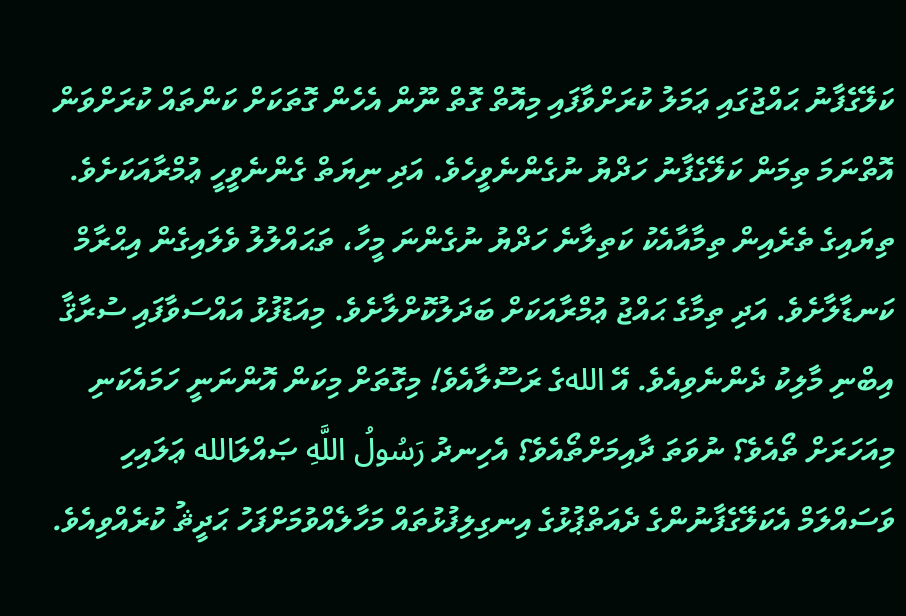ކަލޭގެފާނު ޙައްޖުގައި ޢަމަލު ކުރަށްވާފައި މިއޮތް ގޮތް ނޫން އެހެން ގޮތަކަށް ކަންތައް ކުރަށްވަން އޮތްނަމަ ތިމަން ކަލޭގެފާނު ހަދްޔު ނުގެންނެވީހެވެ. އަދި ނިޔަތް ގެންނެވީހީ ޢުމްރާއަކަށެވެ. ތިޔައިގެ ތެރެއިން ތިމާއާއެކު ކަތިލާނެ ހަދްޔު ނުގެންނަ މީހާ، ތަޙައްލުލު ވެލައިގެން އިޙްރާމް ކަނޑާލާށެވެ. އަދި ތިމާގެ ޙައްޖު ޢުމްރާއަކަށް ބަދަލުކޮށްލާށެވެ. މިއަޑުފުޅު އައްސަވާފައި ސުރާޤާ އިބްނި މާލިކު ދެންނެވިއެވެ. އޭ اللهގެ ރަސޫލާއެވެ! މިގޮތަށް މިކަން އޮންނަނީ ހަމައެކަނި މިއަހަރަށް ތޯއެވެ؟ ނުވަތަ ދާއިމަށްތޯއެވެ؟ އެހިނދު رَسُولُ اللَّهِ ޞައްލަالله ޢަލައިހި ވަސައްލަމް އެކަލޭގެފާނުންގެ ދެއަތްޕުޅުގެ އިނގިލިފުޅުތައް މަހާލެއްވުމަށްފަހު ޙަދީޘު ކުރެއްވިއެވެ.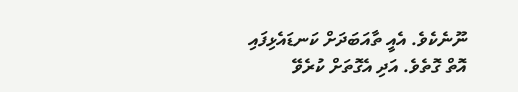ނޫނެކެވެ. އެއީ ތާއަބަދަށް ކަނޑައެޅިފައި އޮތް ގޮތެވެ. އަދި އެގޮތަށް ކުރެވޭ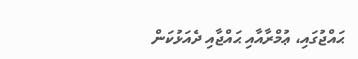ޙައްޖުގައި، ޢުމްރާއާއި ޙައްޖާއި ދެއަޅުކަން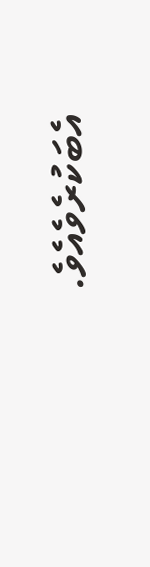އެބަކުރެވެއެވެ.